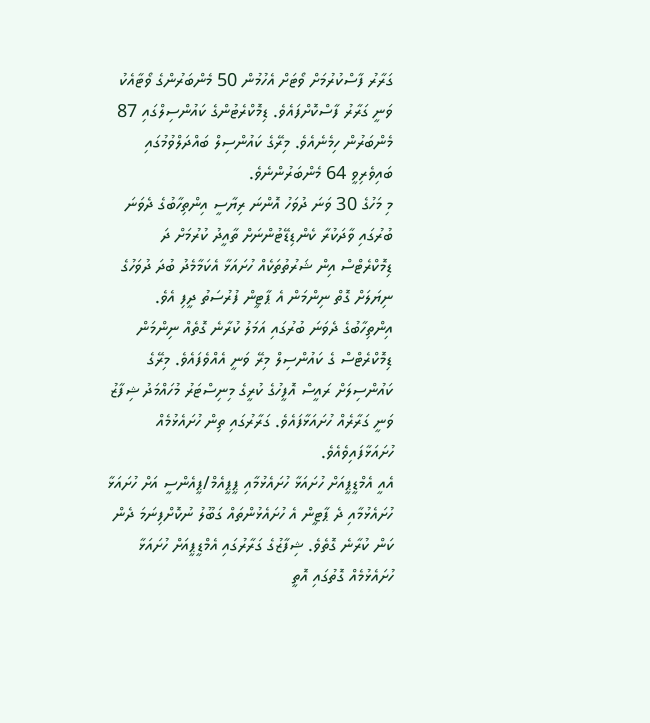ގަރާރު ފާސްކުރުމަށް ވޯޓަށް އެހުމުން 50 މެންބަރުންގެ ވޯޓާއެކު ވަނީ ގަރާރު ފާސްކޮށްފައެވެ. ޑިމޮކްރެޓުންގެ ކައުންސިލްގައި 87 މެންބަރުން ހިމެނެއެވެ. މިރޭގެ ކައުންސިލް ބައްދަލްވުމުގައި ބައިވެރިވީ 64 މެންބަރުންނެވެ.
މި މަހުގެ 30 ވަނަ ދުވަހު އޮންނަ ރިޔާސީ އިންތިހާބުގެ ދެވަނަ ބުރުގައި ވާދަކުރާ ކެންޑިޑޭޓުންނަށް ތާއީދު ކުރުމަށް ދަ ޑިމޮކްރެޓްސް އިން ޝަރުތުތަކެއް ހުށައަޅާ އެކަމާމެދު ބުދަ ދުވަހުގެ ނިޔަލަށް ގޮތް ނިންމަން އެ ޕާޓީން ފުރުސަތު ދީފި އެވެ.
އިންތިހާބުގެ ދެވަނަ ބުރުގައި އަމަލު ކުރާނެ ގޮތެއް ނިންމަން ޑިމޮކްރެޓްސް ގެ ކައުންސިލް މިރޭ ވަނީ އެއްވެފައެވެ. މިރޭގެ ކައުންސިލަށް ރައީސް އޮފީހުގެ ކުރީގެ މިނިސްޓަރު މުހައްމަދު ޝިފާޒު ވަނީ ގަރާރެއް ހުށައަޅާފައެވެ. ގަރާރުގައި ތިން ހުށައެޅުމެއް ހުށައަޅާފައިވެއެވެ.
އެއީ އެމްޑީޕީއަށް ހުށައަޅާ ހުށައެޅުމާއި ޕީޕީއެމް/ޕީއެންސީ އަށް ހުށައަޅާ ހުށައެޅުމާއި ދެ ޕާޓީން އެ ހުށައެޅުންތައް ގަބޫލު ނުކޮށްފިނަމަ ދެން ކަން ކުރާނެ ގޮތެވެ. ޝިފާޒުގެ ގަރާރުގައި އެމްޑީޕީއަށް ހުށައަޅާ ހުށައެޅުމެއް ގޮތުގައި އޮތީ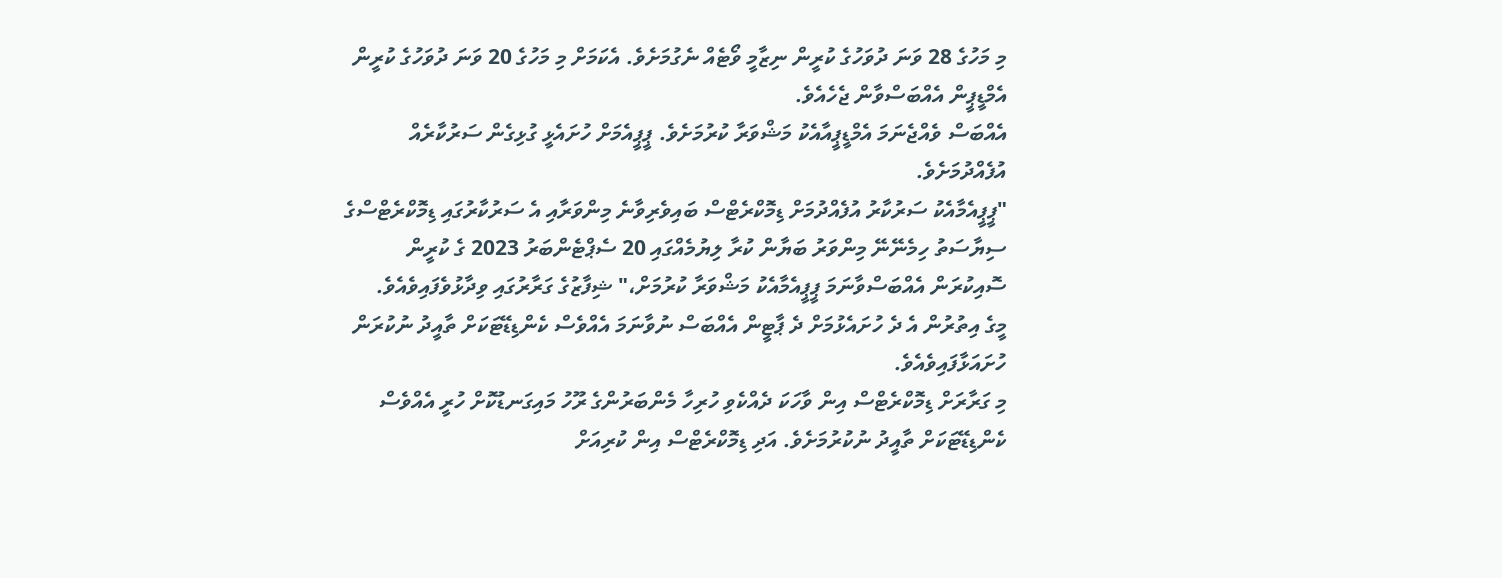މި މަހުގެ 28 ވަނަ ދުވަހުގެ ކުރީން ނިޒާމީ ވޯޓެއް ނެގުމަށެވެ. އެކަމަށް މި މަހުގެ 20 ވަނަ ދުވަހުގެ ކުރީން އެމްޑީޕީން އެއްބަސްވާން ޖެހެއެވެ.
އެއްބަސް ވެއްޖެނަމަ އެމްޑީޕީއާއެކު މަޝްވަރާ ކުރުމަށެވެ. ޕީޕީއެމަށް ހުށައެޅީ ގުޅިގެން ސަރުކާރެއް އުފެއްދުމަށެވެ.
"ޕީޕީއެމާއެކު ސަރުކާރު އުފެއްދުމަށް ޑިމޮކްރެޓްސް ބައިވެރިވާނެ މިންވަރާއި އެ ސަރުކާރުގައި ޑިމޮކްރެޓްސްގެ ސިޔާސަތު ހިމެނޭނޭ މިންވަރު ބަޔާން ކުރާ ލިޔުމެއްގައި 20 ސެޕްޓެންބަރު 2023 ގެ ކުރީން ސޮއިކުރަން އެއްބަސްވާނަމަ ޕީޕީއެމާއެކު މަޝްވަރާ ކުރުމަށް،" ޝިފާޒުގެ ގަރާރުގައި ވިދާޅުވެފައިވެއެވެ.
މީގެ އިތުރުން އެ ދެ ހުށައެޅުމަށް ދެ ޕާޓީން އެއްބަސް ނުވާނަމަ އެއްވެސް ކެންޑިޑޭޓަކަށް ތާއީދު ނުކުރަން ހުށައަޅާފައިވެއެވެ.
މި ގަރާރަށް ޑިމޮކްރެޓްސް އިން ވާހަކަ ދެއްކެވި ހުރިހާ މެންބަރުންގެ ރޫހު މައިގަނޑުކޮށް ހުރީ އެއްވެސް ކެންޑިޑޭޓަކަށް ތާއީދު ނުކުރުމަށެވެ. އަދި ޑިމޮކްރެޓްސް އިން ކުރިއަށް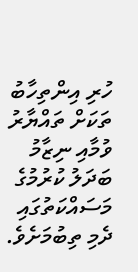ހުރި އިންތިހާބު ތަކަށް ތައްޔާރު ވުމާއި ނިޒާމު ބަދަލު ކުރުމުގެ މަސައްކަތުގައި ދެމި ތިބުމަށެވެ.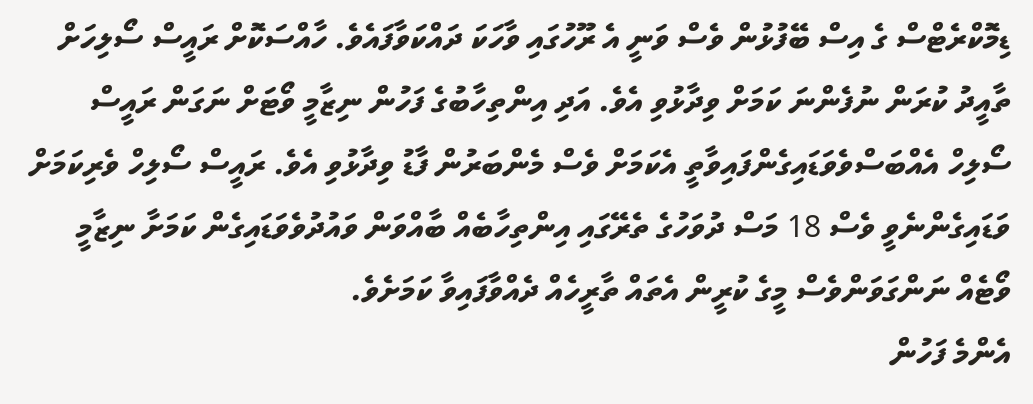ޑިމޮކްރެޓްސް ގެ އިސް ބޭފުޅުން ވެސް ވަނީ އެ ރޫހުގައި ވާހަކަ ދައްކަވާފައެވެ. ހާއްސަކޮށް ރައީސް ސޯލިހަށް ތާއީދު ކުރަން ނުފެންނަ ކަމަށް ވިދާޅުވި އެވެ. އަދި އިންތިހާބުގެ ފަހުން ނިޒާމީ ވޯޓަށް ނަގަން ރައީސް ސޯލިހް އެއްބަސްވެވަޑައިގެންފައިވާތީ އެކަމަށް ވެސް މެންބަރުން ފާޑު ވިދާޅުވި އެވެ. ރައީސް ސޯލިހް ވެރިކަމަށް ވަޑައިގެންނެވީ ވެސް 18 މަސް ދުވަހުގެ ތެރޭގައި އިންތިހާބެއް ބާއްވަން ވައުދުވެވަޑައިގެން ކަމަށާ ނިޒާމީ ވޯޓެއް ނަންގަވަންވެސް މީގެ ކުރީން އެތައް ތާރީހެއް ދެއްވާފައިވާ ކަމަށެވެ.
އެންމެ ފަހުން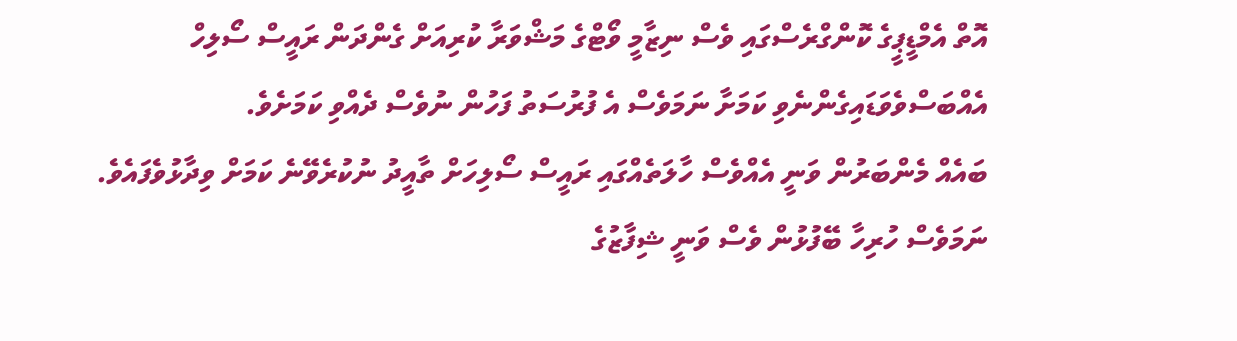އޮތް އެމްޑީޕީގެ ކޮންގްރެސްގައި ވެސް ނިޒާމީ ވޯޓްގެ މަޝްވަރާ ކުރިއަށް ގެންދަން ރައީސް ސޯލިހް އެއްބަސްވެވަޑައިގެންނެވި ކަމަށާ ނަމަވެސް އެ ފުރުސަތު ފަހުން ނުވެސް ދެއްވި ކަމަށެވެ.
ބައެއް މެންބަރުން ވަނީ އެއްވެސް ހާލަތެއްގައި ރައީސް ސޯލިހަށް ތާއީދު ނުކުރެވޭނެ ކަމަށް ވިދާޅުވެފައެވެ. ނަމަވެސް ހުރިހާ ބޭފުޅުން ވެސް ވަނީ ޝިފާޒުގެ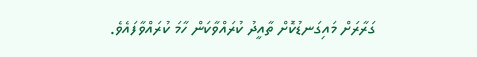ގަރާރަށް މައިގަނޑުކޮށް ތާއީދު ކުރައްވާކަން ހާމަ ކުރައްވާފައެވެ.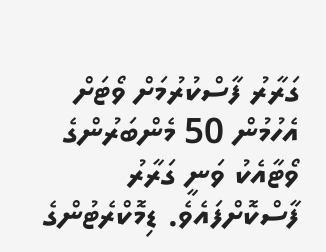ގަރާރު ފާސްކުރުމަށް ވޯޓަށް އެހުމުން 50 މެންބަރުންގެ ވޯޓާއެކު ވަނީ ގަރާރު ފާސްކޮށްފައެވެ. ޑިމޮކްރެޓުންގެ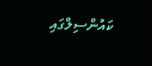ކައުންސިލްގައި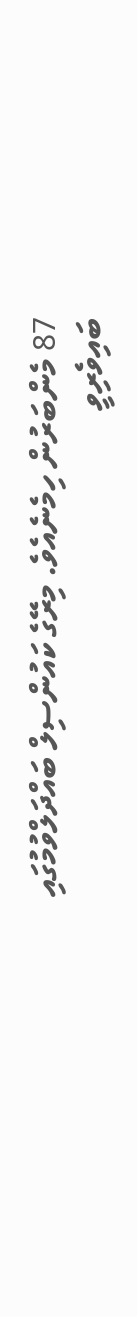87 މެންބަރުން ހިމެނެއެވެ. މިރޭގެ ކައުންސިލް ބައްދަލްވުމުގައި ބައިވެރިވީ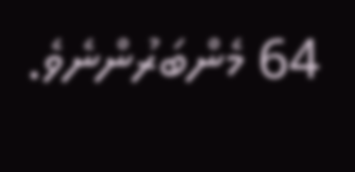64 މެންބަރުންނެވެ.